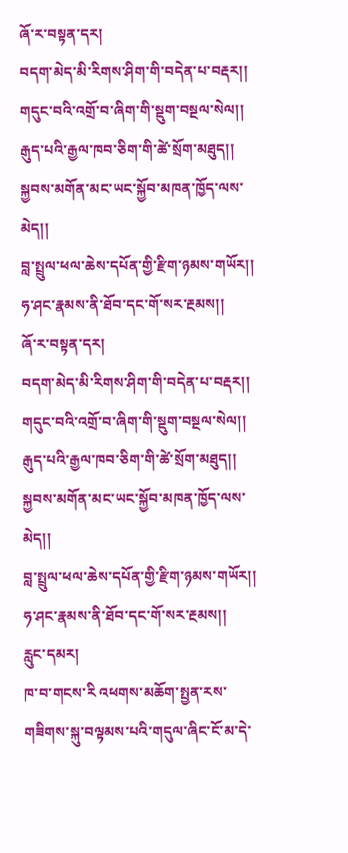ཞོ་ར་བསྟན་དར།
བདག་མེད་མི་རིགས་ཤིག་གི་བདེན་པ་བརྡར།།
གདུང་བའི་འགྲོ་བ་ཞིག་གི་སྡུག་བསྔལ་སེལ།།
རྒུད་པའི་རྒྱལ་ཁབ་ཅིག་གི་ཚེ་སྲོག་མཐུད།།
སྐྱབས་མགོན་མང་ཡང་སྐྱོབ་མཁན་ཁྱོད་ལས་མེད།།
བླ་སྤྲུལ་ཕལ་ཆེས་དཔོན་གྱི་རྫིག་ཉམས་གཡོར།།
ཧ་ཤང་རྣམས་ནི་ཐོབ་དང་གོ་སར་རྔམས།།
ཞོ་ར་བསྟན་དར།
བདག་མེད་མི་རིགས་ཤིག་གི་བདེན་པ་བརྡར།།
གདུང་བའི་འགྲོ་བ་ཞིག་གི་སྡུག་བསྔལ་སེལ།།
རྒུད་པའི་རྒྱལ་ཁབ་ཅིག་གི་ཚེ་སྲོག་མཐུད།།
སྐྱབས་མགོན་མང་ཡང་སྐྱོབ་མཁན་ཁྱོད་ལས་མེད།།
བླ་སྤྲུལ་ཕལ་ཆེས་དཔོན་གྱི་རྫིག་ཉམས་གཡོར།།
ཧ་ཤང་རྣམས་ནི་ཐོབ་དང་གོ་སར་རྔམས།།
རླུང་དམར།
ཁ་བ་གངས་རི འཕགས་མཆོག་སྤྱན་རས་གཟིགས་སྐུ་བལྟམས་པའི་གདུལ་ཞིང་ངོ་མ་དེ་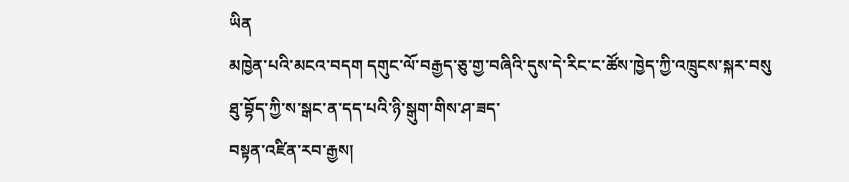ཡིན
མཁྱེན་པའི་མངའ་བདག དགུང་ལོ་བརྒྱད་ཅུ་གྱ་བཞིའི་དུས་དེ་རིང་ང་ཚོས་ཁྱེད་ཀྱི་འཁྲུངས་སྐར་བསུ
ཐུ་བྷོད་ཀྱི་ས་སྒང་ན་དད་པའི་ཉི་སྒུག་གིས་ཤ་ཟད་
བསྟན་འཛིན་རབ་རྒྱས།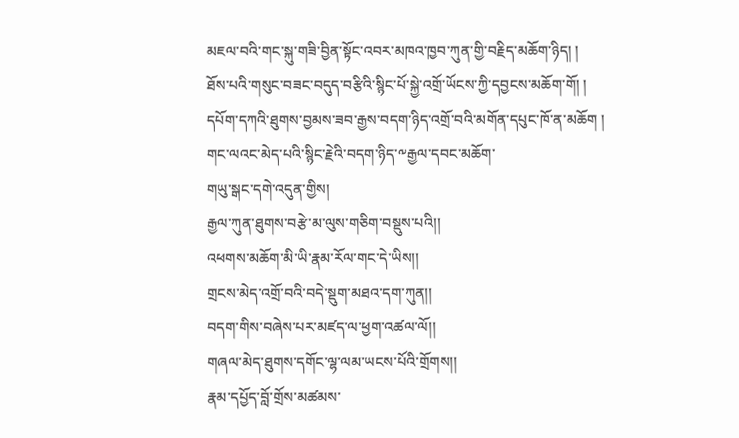མཇལ་བའི་གང་སྐུ་གཟི་བྱིན་སྟོང་འབར་མཁའ་ཁྱབ་ཀུན་གྱི་བརྗིད་མཆོག་ཉིད། །
ཐོས་པའི་གསུང་བཟང་བདུད་བརྩིའི་སྙིང་པོ་སྐྱེ་འགྲོ་ཡོངས་ཀྱི་དབྱངས་མཆོག་གོ། །
དཔོག་དཀའི་ཐུགས་བྱམས་ཟབ་རྒྱས་བདག་ཉིད་འགྲོ་བའི་མགོན་དཔུང་ཁོ་ན་མཆོག །
གང་ལའང་མེད་པའི་སྙིང་རྗེའི་བདག་ཉིད་༸རྒྱལ་དབང་མཆོག་
གཡུ་སྒང་དགེ་འདུན་གྱིས།
རྒྱལ་ཀུན་ཐུགས་བརྩེ་མ་ལུས་གཅིག་བསྡུས་པའི།།
འཕགས་མཆོག་མི་ཡི་རྣམ་རོལ་གང་དེ་ཡིས།།
གྲངས་མེད་འགྲོ་བའི་བདེ་སྡུག་མཐའ་དག་ཀུན།།
བདག་གིས་བཞེས་པར་མཛད་ལ་ཕྱག་འཚལ་ལོ།།
གཞལ་མེད་ཐུགས་དགོང་ལྷ་ལམ་ཡངས་པོའི་གྲོགས།།
རྣམ་དཔྱོད་བློ་གྲོས་མཚམས་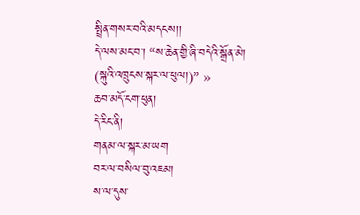སྤྲིན་གསར་བའི་མདངས།།
དེ་ལས་མང་བ་། “ས་ཆེན་གྱི་ཞི་བདེའི་སྒྲོན་མེ། (སྐུའི་འཁྲུངས་སྐར་ལ་ཕུལ།)” »
ཆབ་མདོ་ངག་ཕུན།
དེ་རིང་ནི།
གནམ་ལ་སྐར་མ་ཡག
བར་ལ་བསིལ་བུ་འཇམ།
ས་ལ་དུས་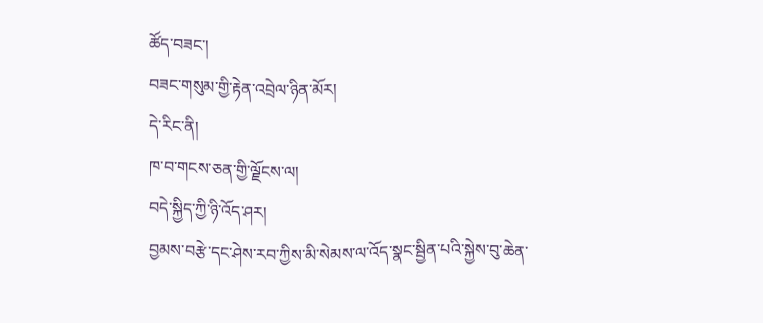ཚོད་བཟང་།
བཟང་གསུམ་གྱི་རྟེན་འབྲེལ་ཉིན་མོར།
དེ་རིང་ནི།
ཁ་བ་གངས་ཅན་གྱི་ལྗོངས་ལ།
བདེ་སྐྱིད་ཀྱི་ཉི་འོད་ཤར།
བྱམས་བརྩེ་དང་ཤེས་རབ་ཀྱིས་མི་སེམས་ལ་འོད་སྣང་སྦྱིན་པའི་སྐྱེས་བུ་ཆེན་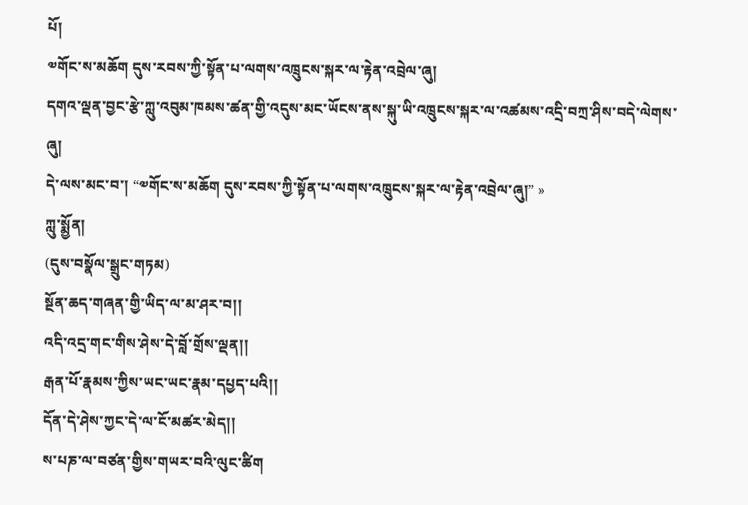པོ།
༧གོང་ས་མཆོག དུས་རབས་ཀྱི་སྟོན་པ་ལགས་འཁྲུངས་སྐར་ལ་རྟེན་འབྲེལ་ཞུ།
དགའ་ལྡན་བྱང་རྩེ་ཀླུ་འབུམ་ཁམས་ཚན་གྱི་འདུས་མང་ཡོངས་ནས་སྐུ་ཡི་འཁྲུངས་སྐར་ལ་འཚམས་འདྲི་བཀྲ་ཤིས་བདེ་ལེགས་ཞུ།
དེ་ལས་མང་བ་། “༧གོང་ས་མཆོག དུས་རབས་ཀྱི་སྟོན་པ་ལགས་འཁྲུངས་སྐར་ལ་རྟེན་འབྲེལ་ཞུ།” »
ཀླུ་སྨྱོན།
(དུས་བསྣོལ་སྒྲུང་གཏམ)
སྔོན་ཆད་གཞན་གྱི་ཡིད་ལ་མ་ཤར་བ།།
འདི་འདྲ་གང་གིས་ཤེས་དེ་བློ་གྲོས་ལྡན།།
རྒན་པོ་རྣམས་ཀྱིས་ཡང་ཡང་རྣམ་དཔྱད་པའི།།
དོན་དེ་ཤེས་ཀྱང་དེ་ལ་ངོ་མཚར་མེད།།
ས་པཎ་ལ་བཙན་གྱིས་གཡར་བའི་ལུང་ཚིག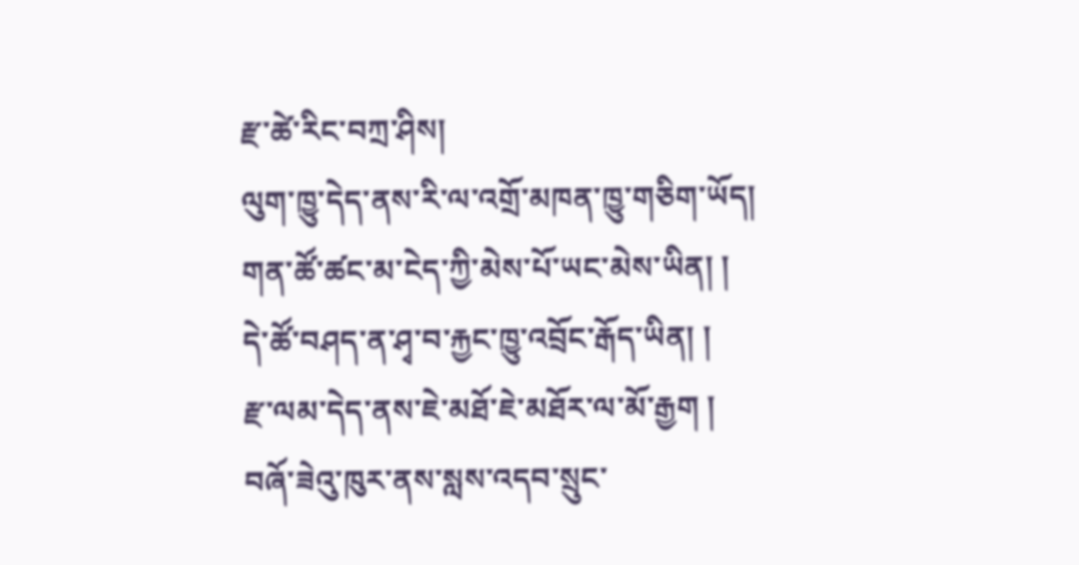རྫ་ཚེ་རིང་བཀྲ་ཤིས།
ལུག་ཁྱུ་དེད་ནས་རི་ལ་འགྲོ་མཁན་ཁྱུ་གཅིག་ཡོད།
གན་ཚོ་ཚང་མ་ངེད་ཀྱི་མེས་པོ་ཡང་མེས་ཡིན། །
དེ་ཚོ་བཤད་ན་ཤྭ་བ་རྐྱང་ཁྱུ་འབྲོང་རྒོད་ཡིན། །
རྫ་ལམ་དེད་ནས་ཇེ་མཐོ་ཇེ་མཐོར་ལ་མོ་རྒྱག །
བཞོ་ཟེའུ་ཁུར་ནས་སླས་འདབ་སྲུང་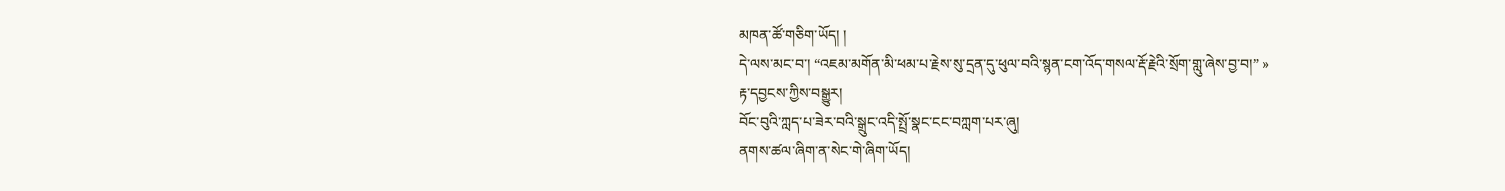མཁན་ཚོ་གཅིག་ཡོད། །
དེ་ལས་མང་བ་། “འཇམ་མགོན་མི་ཕམ་པ་རྗེས་སུ་དྲན་དུ་ཕུལ་བའི་སྙན་ངག་འོད་གསལ་རྡོ་རྗེའི་སྲོག་གླུ་ཞེས་བྱ་བ།” »
རྟ་དབྱངས་ཀྱིས་བསྒྱུར།
བོང་བུའི་ཀླད་པ་ཟེར་བའི་སྒྲུང་འདི་སྤྲོ་སྣང་ངང་བཀླག་པར་ཞུ།
ནགས་ཚལ་ཞིག་ན་སེང་གེ་ཞིག་ཡོད།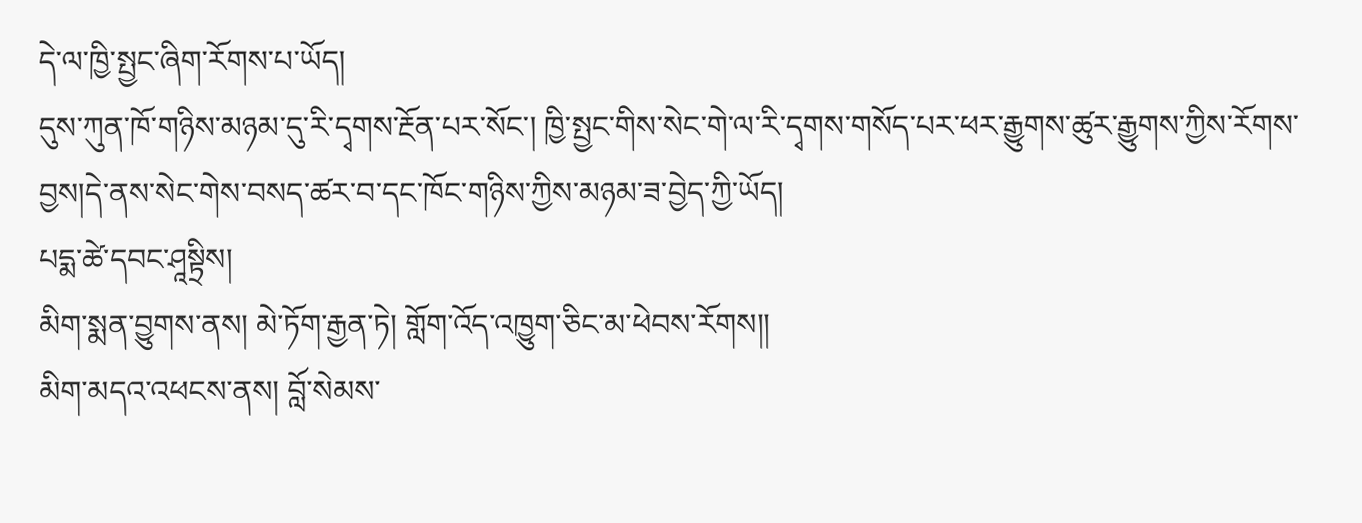དེ་ལ་ཁྱི་སྤྱང་ཞིག་རོགས་པ་ཡོད།
དུས་ཀུན་ཁོ་གཉིས་མཉམ་དུ་རི་དྭགས་རྔོན་པར་སོང་། ཁྱི་སྤྱང་གིས་སེང་གེ་ལ་རི་དྭགས་གསོད་པར་ཕར་རྒྱུགས་ཚུར་རྒྱུགས་ཀྱིས་རོགས་བྱས།དེ་ནས་སེང་གེས་བསད་ཚར་བ་དང་ཁོང་གཉིས་ཀྱིས་མཉམ་ཟ་བྱེད་ཀྱི་ཡོད།
པདྨ་ཚེ་དབང་ཤཱསྟྲིས།
མིག་སྨན་བྱུགས་ནས། མེ་ཏོག་རྒྱན་ཏེ། གློག་འོད་འཁྱུག་ཅིང་མ་ཕེབས་རོགས།།
མིག་མདའ་འཕངས་ནས། བློ་སེམས་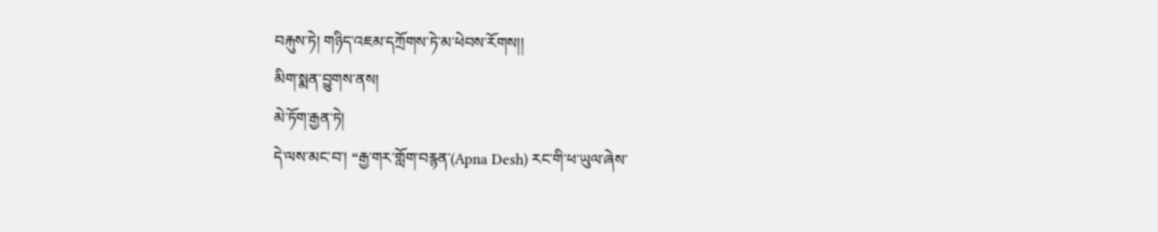བརྐུས་ཏེ། གཉིད་འཇམ་དཀྲོགས་ཏེ་མ་ཕེབས་རོགས།།
མིག་སྨན་བྱུགས་ནས།
མེ་ཏོག་རྒྱན་ཏེ།
དེ་ལས་མང་བ་། “རྒྱ་གར་གློག་བརྙན་(Apna Desh) རང་གི་ཕ་ཡུལ་ཞེས་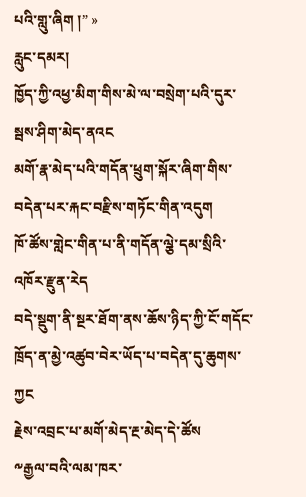པའི་གླུ་ཞིག །” »
རླུང་དམར།
ཁྱོད་ཀྱི་འཕྱ་མིག་གིས་མེ་ལ་བསྲེག་པའི་དུར་སྦས་ཤིག་མེད་ནའང
མགོ་རྣ་མེད་པའི་གདོན་ཕྲུག་སྐོར་ཞིག་གིས་བདེན་པར་རྐང་བརྫིས་གཏོང་གིན་འདུག
ཁོ་ཚོས་གླེང་གིན་པ་ནི་གདོན་ལྕེ་དམ་སྲིའི་འཁོར་རྫུན་རེད
བདེ་སྡུག་ནི་སྔར་ཐོག་ནས་ཆོས་ཉིད་ཀྱི་ངོ་གདོང་ཁྲོད་ན་མྱེ་འཚུབ་བེར་ཡོད་པ་བདེན་དུ་ཆུགས་ཀྱང
རྗེས་འབྲང་པ་མགོ་མེད་རྔ་མེད་དེ་ཚོས
༸རྒྱལ་བའི་ལམ་ཁར་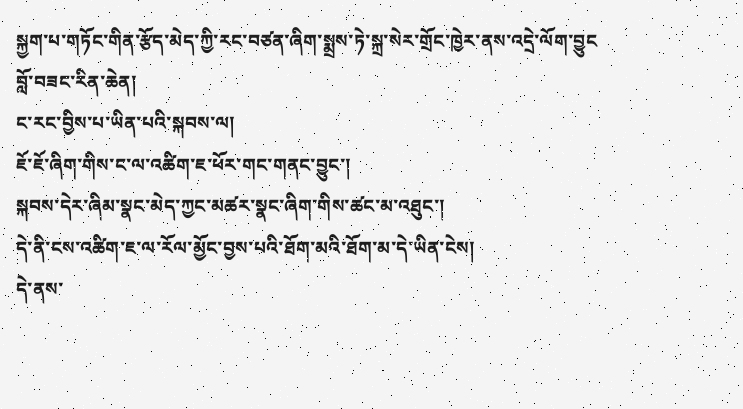སྐྱག་པ་གཏོང་གིན་རྩོད་མེད་ཀྱི་རང་བཙན་ཞིག་སྨྲས་ཏེ་སྐྲ་སེར་གྲོང་ཁྱེར་ནས་འདྲེ་ལོག་བྱུང
བློ་བཟང་རིན་ཆེན།
ང་རང་བྱིས་པ་ཡིན་པའི་སྐབས་ལ།
ཇོ་ཇོ་ཞིག་གིས་ང་ལ་འཚིག་ཇ་ཕོར་གང་གནང་བྱུང་།
སྐབས་དེར་ཞིམ་སྣང་མེད་ཀྱང་མཚར་སྣང་ཞིག་གིས་ཚང་མ་འཐུང་།
དེ་ནི་ངས་འཚིག་ཇ་ལ་རོལ་མྱོང་བྱས་པའི་ཐོག་མའི་ཐོག་མ་དེ་ཡིན་ངེས།
དེ་ནས་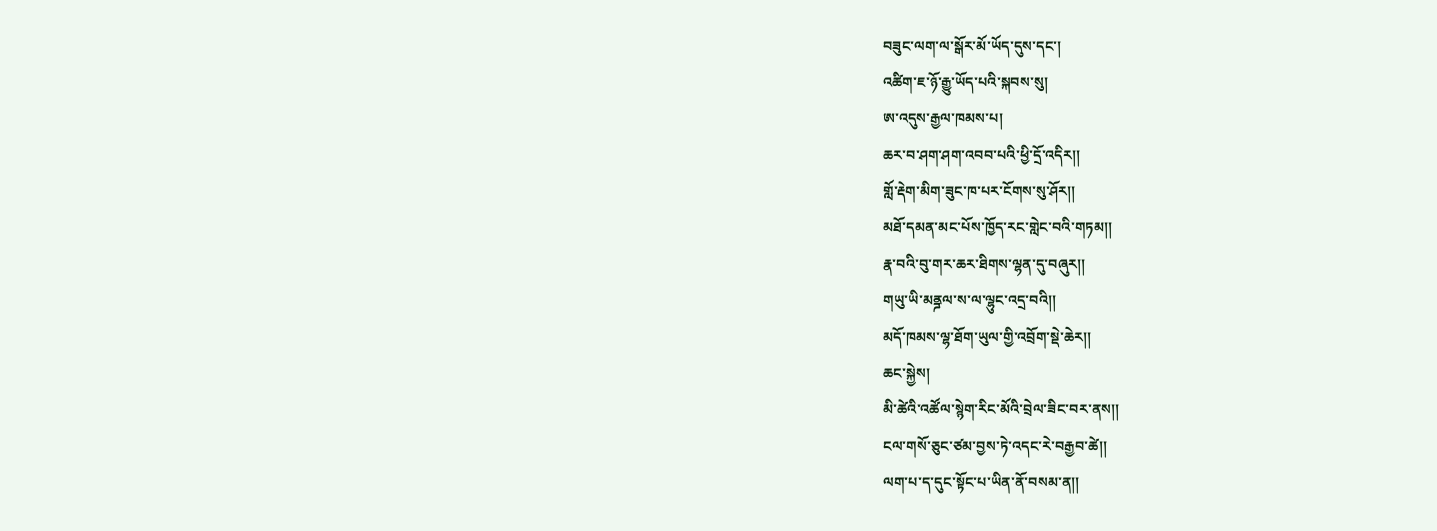བཟུང་ལག་ལ་སྒོར་མོ་ཡོད་དུས་དང་།
འཚིག་ཇ་ཉོ་རྒྱུ་ཡོད་པའི་སྐབས་སུ།
ཨ་འདུས་རྒྱལ་ཁམས་པ།
ཆར་བ་ཤག་ཤག་འབབ་པའི་ཕྱི་དྲོ་འདིར།།
གློ་རྡེག་མིག་ཟུང་ཁ་པར་ངོགས་སུ་ཤོར།།
མཐོ་དམན་མང་པོས་ཁྱོད་རང་གླེང་བའི་གཏམ།།
རྣ་བའི་བུ་གར་ཆར་ཐིགས་ལྷན་དུ་བཞུར།།
གཡུ་ཡི་མནྜལ་ས་ལ་ལྷུང་འདྲ་བའི།།
མདོ་ཁམས་ལྷ་ཐོག་ཡུལ་གྱི་འབྲོག་སྡེ་ཆེར།།
ཆང་སྐྱེས།
མི་ཚེའི་འཚོལ་སྙེག་རིང་མོའི་བྲེལ་ཟིང་བར་ནས།།
ངལ་གསོ་ཅུང་ཙམ་བྱས་ཏེ་འདང་རེ་བརྒྱབ་ཚེ།།
ལག་པ་ད་དུང་སྟོང་པ་ཡིན་ནོ་བསམ་ན།།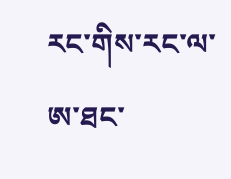རང་གིས་རང་ལ་ཨ་ཐང་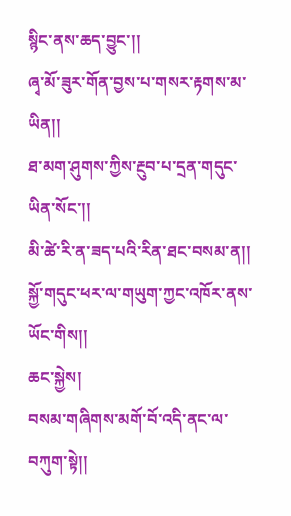སྙིང་ནས་ཆད་བྱུང་།།
ཞྭ་མོ་ཟུར་གོན་བྱས་པ་གསར་རྟགས་མ་ཡིན།།
ཐ་མག་ཤུགས་ཀྱིས་རྔུབ་པ་དྲན་གདུང་ཡིན་སོང་།།
མི་ཚེ་རི་ན་ཟད་པའི་རིན་ཐང་བསམ་ན།།
སྐྱོ་གདུང་ཕར་ལ་གཡུག་ཀྱང་འཁོར་ནས་ཡོང་གིས།།
ཆང་སྐྱེས།
བསམ་གཞིགས་མགོ་བོ་འདི་ནང་ལ་བཀུག་སྟེ།།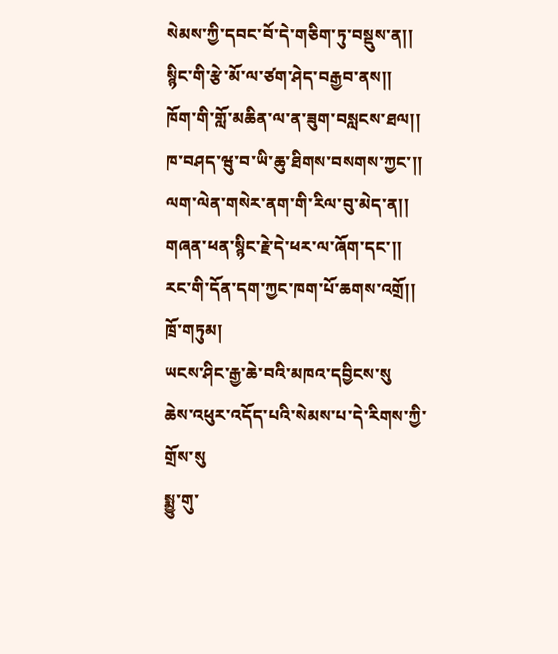སེམས་ཀྱི་དབང་བོ་དེ་གཅིག་ཏུ་བསྡུས་ན།།
སྙིང་གི་རྩེ་མོ་ལ་ཙག་ཤེད་བརྒྱབ་ནས།།
ཁོག་གི་གློ་མཆིན་ལ་ན་ཟུག་བསླངས་ཐལ།།
ཁ་བཤད་ཝུ་བ་ཡི་ཆུ་ཐིགས་བསགས་ཀྱང་།།
ལག་ལེན་གསེར་ནག་གི་རིལ་བུ་མེད་ན།།
གཞན་ཕན་སྙིང་རྗེ་དེ་ཕར་ལ་ཞོག་དང་།།
རང་གི་དོན་དག་ཀྱང་ཁག་པོ་ཆགས་འགྲོ།།
ཁྲོ་གཏུམ།
ཡངས་ཤིང་རྒྱ་ཆེ་བའི་མཁའ་དབྱིངས་སུ
ཆེས་འཕུར་འདོད་པའི་སེམས་པ་དེ་རིགས་ཀྱི་གྲོས་སུ
སྨྱུ་གུ་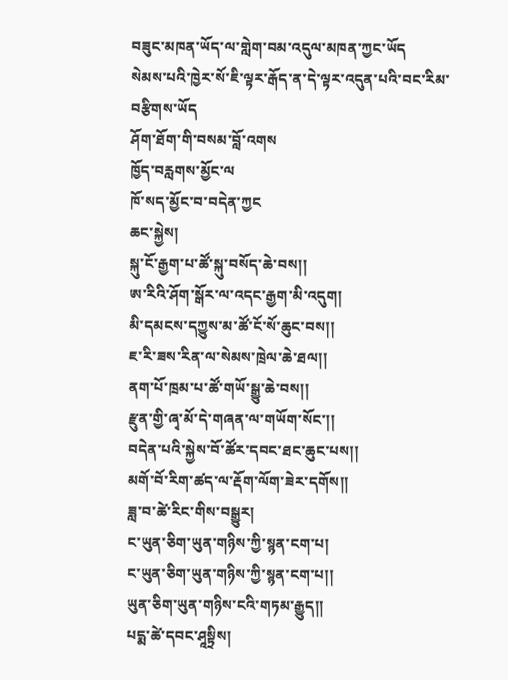བཟུང་མཁན་ཡོད་ལ་གླེག་བམ་འདུལ་མཁན་ཀྱང་ཡོད
སེམས་པའི་ཁྱེར་སོ་ཇི་ལྟར་རྒོད་ན་དེ་ལྟར་འདུན་པའི་བང་རིམ་བརྩིགས་ཡོད
ཤོག་ཐོག་གི་བསམ་བློ་འགས
ཁྱོད་བརླགས་མྱོང་ལ
ཁོ་སད་མྱོང་བ་བདེན་ཀྱང
ཆང་སྐྱེས།
སྐུ་ངོ་རྒྱག་པ་ཚོ་སྐུ་བསོད་ཆེ་བས།།
ཨ་རིའི་ཤོག་སྒོར་ལ་འདང་རྒྱག་མི་འདུག།
མི་དམངས་དཀྱུས་མ་ཚོ་ངོ་སོ་ཆུང་བས།།
ཇ་རི་ཟས་རིན་ལ་སེམས་ཁྲེལ་ཆེ་ཐལ།།
ནག་པོ་ཁྲམ་པ་ཚོ་གཡོ་སྒྱུ་ཆེ་བས།།
རྫུན་གྱི་ཞྭ་མོ་དེ་གཞན་ལ་གཡོག་སོང་།།
བདེན་པའི་སྐྱེས་བོ་ཚོར་དབང་ཐང་ཆུང་པས།།
མགོ་བོ་རིག་ཚད་ལ་རྡོག་ལོག་ཟེར་དགོས།།
ཟླ་བ་ཚེ་རིང་གིས་བསྒྱུར།
ང་ཡུན་ཅིག་ཡུན་གཉིས་ཀྱི་སྙན་ངག་པ།
ང་ཡུན་ཅིག་ཡུན་གཉིས་ཀྱི་སྙན་ངག་པ།།
ཡུན་ཅིག་ཡུན་གཉིས་ངའི་གཏམ་རྒྱུད།།
པདྨ་ཚེ་དབང་ཤཱསྟྲིས།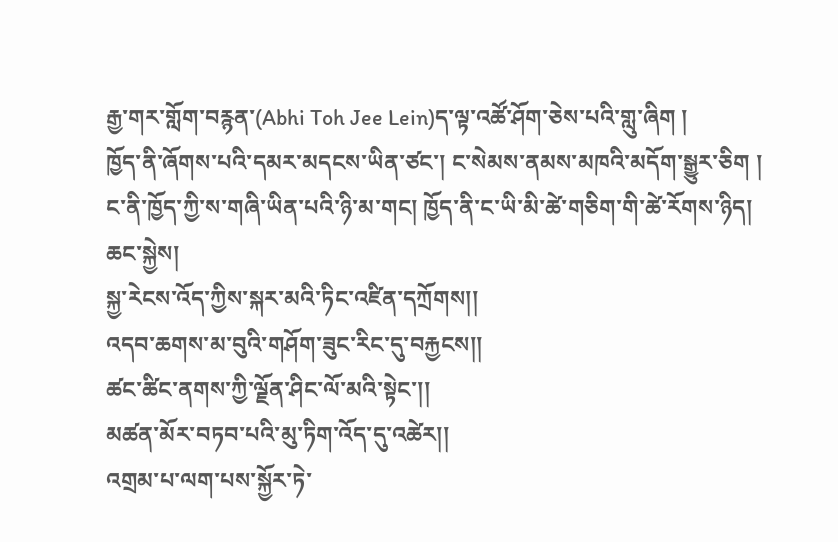རྒྱ་གར་གློག་བརྙན་(Abhi Toh Jee Lein)ད་ལྟ་འཚོ་ཤོག་ཅེས་པའི་གླུ་ཞིག །
ཁྱོད་ནི་ཞོགས་པའི་དམར་མདངས་ཡིན་ཙང་། ང་སེམས་ནམས་མཁའི་མདོག་སྒྱུར་ཅིག །
ང་ནི་ཁྱོད་ཀྱི་ས་གཞི་ཡིན་པའི་ཉི་མ་གང། ཁྱོད་ནི་ང་ཡི་མི་ཚེ་གཅིག་གི་ཚེ་རོགས་ཉིད།
ཆང་སྐྱེས།
སྐྱ་རེངས་འོད་ཀྱིས་སྐར་མའི་ཏིང་འཛིན་དཀྲོགས།།
འདབ་ཆགས་མ་བུའི་གཤོག་ཟུང་རིང་དུ་བརྐྱངས།།
ཚང་ཚིང་ནགས་ཀྱི་ལྗོན་ཤིང་ལོ་མའི་སྟེང་།།
མཚན་མོར་བཏབ་པའི་མུ་ཏིག་འོད་དུ་འཚེར།།
འགྲམ་པ་ལག་པས་སྐྱོར་ཏེ་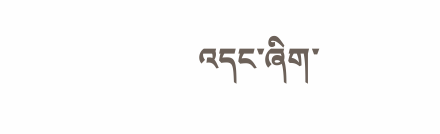འདང་ཞིག་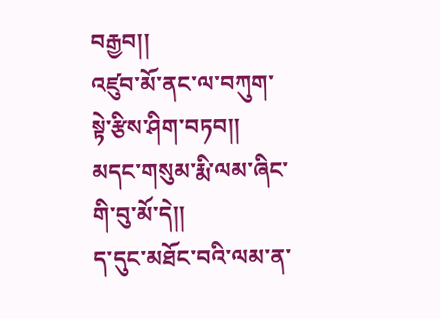བརྒྱབ།།
འཛུབ་མོ་ནང་ལ་བཀུག་སྟེ་རྩིས་ཤིག་བཏབ།།
མདང་གསུམ་རྨི་ལམ་ཞིང་གི་བུ་མོ་དེ།།
ད་དུང་མཐོང་བའི་ལམ་ན་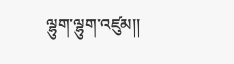ལྷུག་ལྷུག་འཛུམ།།